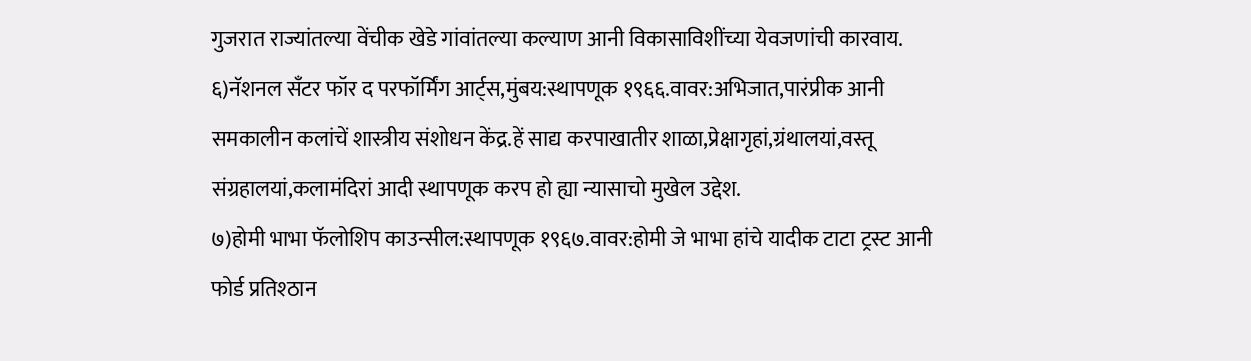गुजरात राज्यांतल्या वेंचीक खेडे गांवांतल्या कल्याण आनी विकासाविशींच्या येवजणांची कारवाय.
६)नॅशनल सॅंटर फॉर द परफॉर्मिंग आर्ट्स,मुंबय:स्थापणूक १९६६.वावर:अभिजात,पारंप्रीक आनी समकालीन कलांचें शास्त्रीय संशोधन केंद्र.हें साद्य करपाखातीर शाळा,प्रेक्षागृहां,ग्रंथालयां,वस्तू संग्रहालयां,कलामंदिरां आदी स्थापणूक करप हो ह्या न्यासाचो मुखेल उद्देश.
७)होमी भाभा फॅलोशिप काउन्सील:स्थापणूक १९६७.वावर:होमी जे भाभा हांचे यादीक टाटा ट्रस्ट आनी फोर्ड प्रतिश्ठान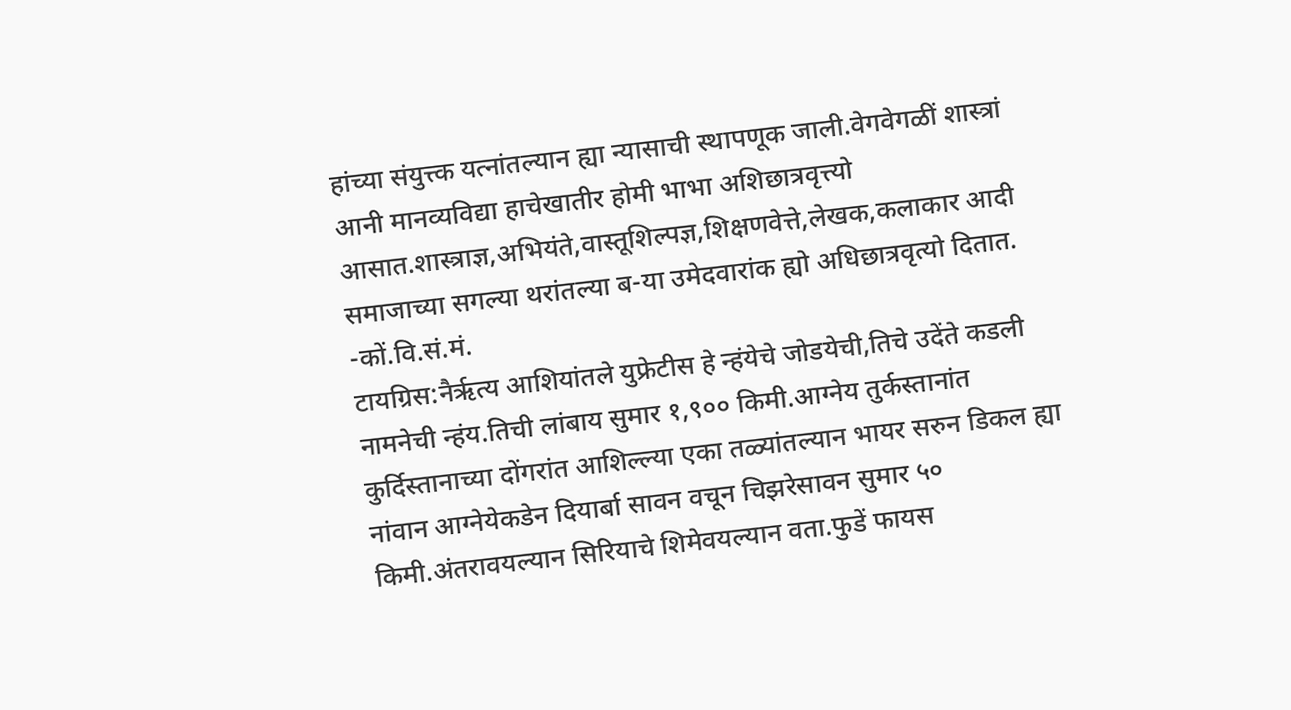हांच्या संयुत्त्क यत्नांतल्यान ह्या न्यासाची स्थापणूक जाली.वेगवेगळीं शास्त्रां आनी मानव्यविद्या हाचेखातीर होमी भाभा अशिछात्रवृत्त्यो आसात.शास्त्राज्ञ,अभियंते,वास्तूशिल्पज्ञ,शिक्षणवेत्ते,लेखक,कलाकार आदी समाजाच्या सगल्या थरांतल्या ब-या उमेदवारांक ह्यो अधिछात्रवृत्यो दितात. -कों.वि.सं.मं.
टायग्रिस:नैर्ऋत्य आशियांतले युफ्रेटीस हे न्हंयेचे जोडयेची,तिचे उदेंते कडली नामनेची न्हंय.तिची लांबाय सुमार १,९०० किमी.आग्नेय तुर्कस्तानांत कुर्दिस्तानाच्या दोंगरांत आशिल्ल्या एका तळ्यांतल्यान भायर सरुन डिकल ह्या नांवान आग्नेयेकडेन दियार्बा सावन वचून चिझरेसावन सुमार ५० किमी.अंतरावयल्यान सिरियाचे शिमेवयल्यान वता.फुडें फायस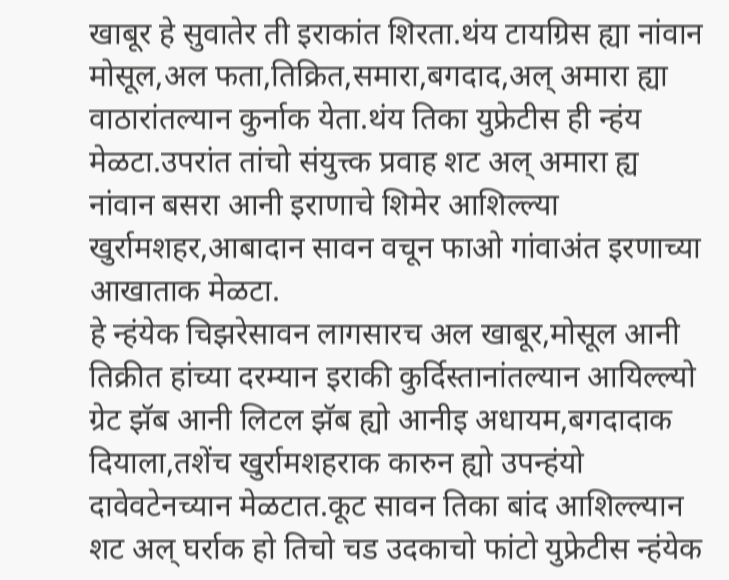खाबूर हे सुवातेर ती इराकांत शिरता.थंय टायग्रिस ह्या नांवान मोसूल,अल फता,तिक्रित,समारा,बगदाद,अल् अमारा ह्या वाठारांतल्यान कुर्नाक येता.थंय तिका युफ्रेटीस ही न्हंय मेळटा.उपरांत तांचो संयुत्त्क प्रवाह शट अल् अमारा ह्य नांवान बसरा आनी इराणाचे शिमेर आशिल्ल्या खुर्रामशहर,आबादान सावन वचून फाओ गांवाअंत इरणाच्या आखाताक मेळटा.
हे न्हंयेक चिझरेसावन लागसारच अल खाबूर,मोसूल आनी तिक्रीत हांच्या दरम्यान इराकी कुर्दिस्तानांतल्यान आयिल्ल्यो ग्रेट झॅब आनी लिटल झॅब ह्यो आनीइ अधायम,बगदादाक दियाला,तशेंच खुर्रामशहराक कारुन ह्यो उपन्हंयो दावेवटेनच्यान मेळटात.कूट सावन तिका बांद आशिल्ल्यान शट अल् घर्राक हो तिचो चड उदकाचो फांटो युफ्रेटीस न्हंयेक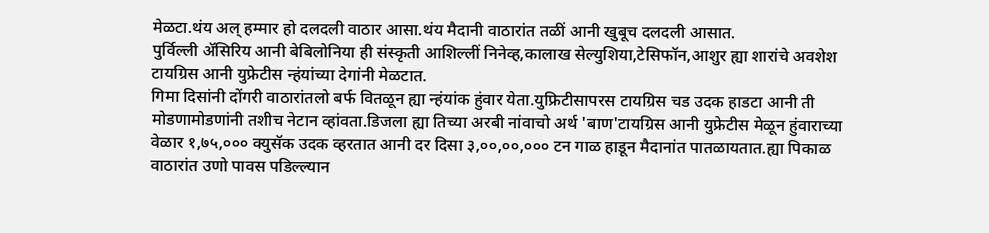मेळटा.थंय अल् हम्मार हो दलदली वाठार आसा.थंय मैदानी वाठारांत तळीं आनी खुबूच दलदली आसात.
पुर्विल्ली ॲसिरिय आनी बेबिलोनिया ही संस्कृती आशिल्लीं निनेव्ह,कालाख सेल्युशिया,टेसिफॉन,आशुर ह्या शारांचे अवशेश टायग्रिस आनी युफ्रेटीस न्हंयांच्या देगांनी मेळटात.
गिमा दिसांनी दोंगरी वाठारांतलो बर्फ वितळून ह्या न्हंयांक हुंवार येता.युफ्रिटीसापरस टायग्रिस चड उदक हाडटा आनी ती मोडणामोडणांनी तशीच नेटान व्हांवता.डिजला ह्या तिच्या अरबी नांवाचो अर्थ 'बाण'टायग्रिस आनी युफ्रेटीस मेळून हुंवाराच्या वेळार १,७५,००० क्युसॅक उदक व्हरतात आनी दर दिसा ३,००,००,००० टन गाळ हाडून मैदानांत पातळायतात.ह्या पिकाळ वाठारांत उणो पावस पडिल्ल्यान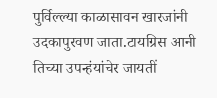पुर्विल्ल्या काळासावन खारजांनी उदकापुरवण जाता.टायग्रिस आनी तिच्या उपन्हंयांचेर जायतीं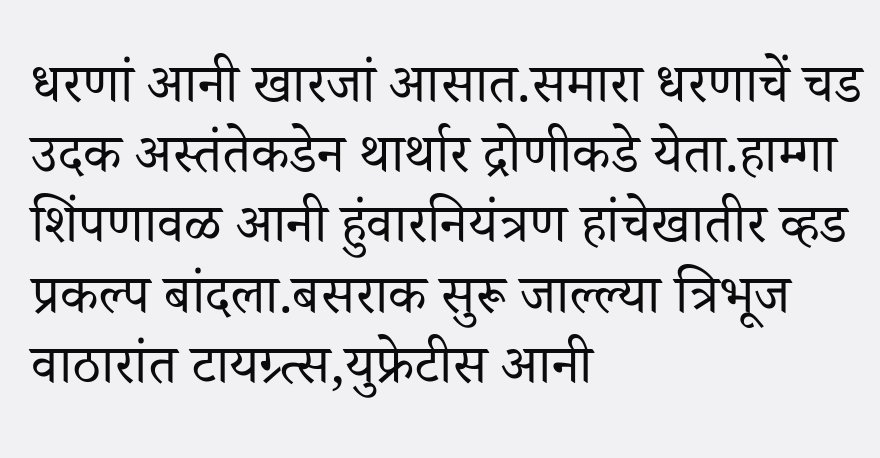धरणां आनी खारजां आसात.समारा धरणाचें चड उदक अस्तंतेकडेन थार्थार द्रोणीकडे येता.हाम्गा शिंपणावळ आनी हुंवारनियंत्रण हांचेखातीर व्हड प्रकल्प बांदला.बसराक सुरू जाल्ल्या त्रिभूज वाठारांत टायग्र्त्स,युफ्रेटीस आनी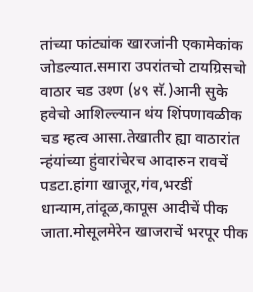तांच्या फांट्यांक खारजांनी एकामेकांक जोडल्यात.समारा उपरांतचो टायग्रिसचो वाठार चड उश्ण (४९ सॅ.)आनी सुके हवेचो आशिल्ल्यान थंय शिंपणावळीक चड म्हत्व आसा.तेखातीर ह्या वाठारांत न्हंयांच्या हुंवारांचेरच आदारुन रावचें पडटा.हांगा खाजूर,गंव,भरडीं धान्याम,तांदूळ,कापूस आदीचें पीक जाता.मोसूलमेरेन खाजराचें भरपूर पीक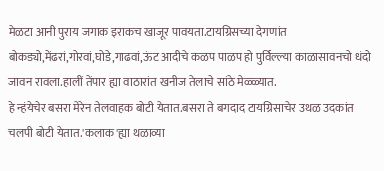मेळटा आनी पुराय जगाक इराकच खाजूर पावयता.टायग्रिसच्या देगणांत बोकड्यो,मेंढरां,गोरवां,घोडे,गाढवां,ऊंट आदीचे कळप पाळप हो पुर्विल्ल्या काळासावनचो धंदो जावन रावला.हालीं तेंपार ह्या वाठारांत खनीज तेलाचे सांठे मेळ्ळ्यात.
हे न्हंयेचेर बसरा मेरेन तेलवाहक बोटी येतात.बसरा ते बगदाद टायग्रिसाचेर उथळ उदकांत चलपी बोटी येतात.'कलाक'ह्या थळाव्या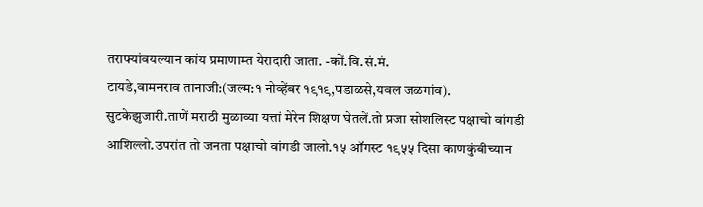तराफ्यांवयल्यान कांय प्रमाणाम्त येरादारी जाता. -कों.वि.सं.मं.
टायडे,वामनराव तानाजी:(जल्म:१ नोव्हेंबर १९१९,पडाळसे,यवल जळगांव).
सुटकेझुजारी.ताणें मराठी मुळाव्या यत्तां मेरेन शिक्षण घेतलें.तो प्रजा सोशलिस्ट पक्षाचो वांगडी आशिल्लो.उपरांत तो जनता पक्षाचो वांगडी जालो.१५ ऑगस्ट १९५५ दिसा काणकुंबीच्यान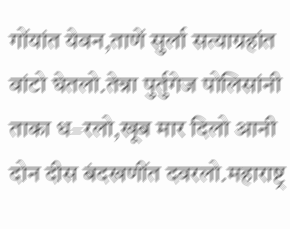गोंयांत येवन,ताणें सुर्ला सत्याग्रहांत वांटो घेतलो.तेन्ना पुर्तुगेज पोलिसांनी ताका ध=रलो,खूब मार दिलो आनी दोन दीस बंदखणींत दवरलो.महाराष्ट्र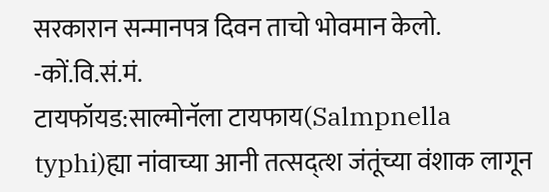सरकारान सन्मानपत्र दिवन ताचो भोवमान केलो. -कों.वि.सं.मं.
टायफॉयड:साल्मोनॅला टायफाय(Salmpnella typhi)ह्या नांवाच्या आनी तत्सद्त्श जंतूंच्या वंशाक लागून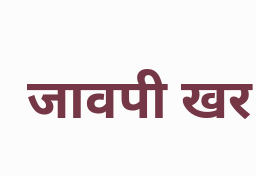जावपी खर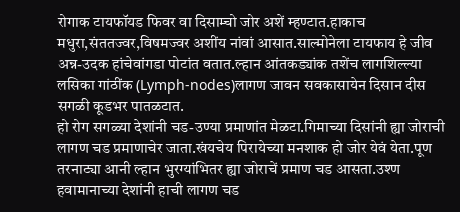रोगाक टायफॉयड फिवर वा दिसाम्चो जोर अशें म्हण्टात.हाकाच मधुरा,संततज्वर,विषमज्वर अशींय नांवां आसात.साल्मोनेला टायफाय हे जीव अन्न-उदक हांचेवांगडा पोटांत वतात.ल्हान आंतकड्यांक तशेंच लागशिल्ल्या लसिका गांठींक (Lymph-nodes)लागण जावन सवकासायेन दिसान दीस सगळी कूडभर पातळटात.
हो रोग सगळ्या देशांनी चड-उण्या प्रमाणांत मेळटा.गिमाच्या दिसांनी ह्या जोराची लागण चड प्रमाणाचेर जाता.खंयचेय पिरायेच्या मनशाक हो जोर येवं येता.पूण तरनाट्या आनी ल्हान भुरग्यांभितर ह्या जोराचें प्रमाण चड आसता.उश्ण हवामानाच्या देशांनी हाची लागण चड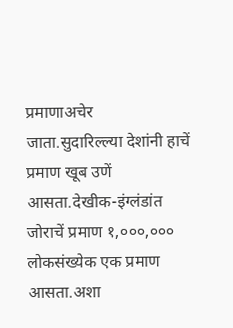प्रमाणाअचेर जाता.सुदारिल्ल्या देशांनी हाचें प्रमाण खूब उणें आसता.देखीक-इंग्लंडांत जोराचें प्रमाण १,०००,००० लोकसंख्येक एक प्रमाण आसता.अशा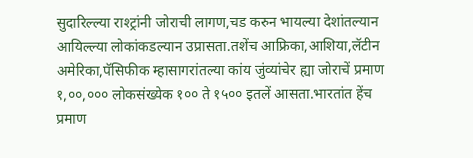सुदारिल्ल्या राश्ट्रांनी जोराची लागण,चड करुन भायल्या देशांतल्यान आयिल्ल्या लोकांकडल्यान उप्रासता.तशेंच आफ्रिका,आशिया,लॅटीन अमेरिका,पॅसिफीक म्हासागरांतल्या कांय जुंव्यांचेर ह्या जोराचें प्रमाण १,००,००० लोकसंख्येक १०० ते १५०० इतलें आसता.भारतांत हेंच प्रमाण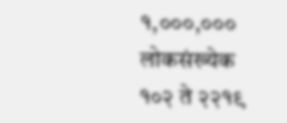१,०००,००० लोकसंख्येक १०२ ते २२१९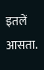इतलें आसता.